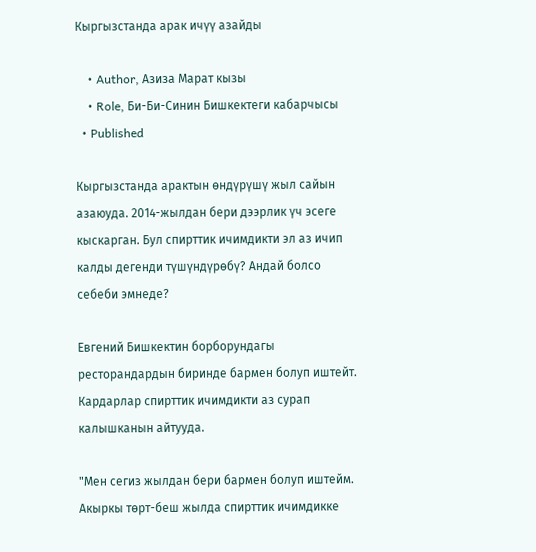Кыргызстанда арак ичүү азайды

    • Author, Азиза Марат кызы
    • Role, Би-Би-Синин Бишкектеги кабарчысы
  • Published

Кыргызстанда арактын өндүрүшү жыл сайын азаюуда. 2014-жылдан бери дээрлик үч эсеге кыскарган. Бул спирттик ичимдикти эл аз ичип калды дегенди түшүндүрөбү? Андай болсо себеби эмнеде?

Евгений Бишкектин борборундагы ресторандардын биринде бармен болуп иштейт. Кардарлар спирттик ичимдикти аз сурап калышканын айтууда.

"Мен сегиз жылдан бери бармен болуп иштейм. Акыркы төрт-беш жылда спирттик ичимдикке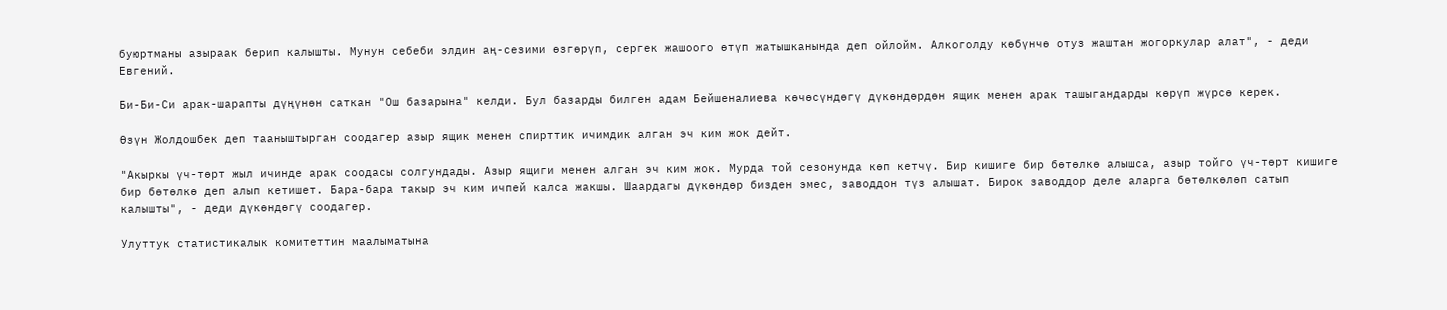буюртманы азыраак берип калышты. Мунун себеби элдин аң-сезими өзгөрүп, сергек жашоого өтүп жатышканында деп ойлойм. Алкоголду көбүнчө отуз жаштан жогоркулар алат", - деди Евгений.

Би-Би-Си арак-шарапты дүңүнөн саткан "Ош базарына" келди. Бул базарды билген адам Бейшеналиева көчөсүндөгү дүкөндөрдөн ящик менен арак ташыгандарды көрүп жүрсө керек.

Өзүн Жолдошбек деп тааныштырган соодагер азыр ящик менен спирттик ичимдик алган эч ким жок дейт.

"Акыркы үч-төрт жыл ичинде арак соодасы солгундады. Азыр ящиги менен алган эч ким жок. Мурда той сезонунда көп кетчү. Бир кишиге бир бөтөлкө алышса, азыр тойго үч-төрт кишиге бир бөтөлкө деп алып кетишет. Бара-бара такыр эч ким ичпей калса жакшы. Шаардагы дүкөндөр бизден эмес, заводдон түз алышат. Бирок заводдор деле аларга бөтөлкөлөп сатып калышты", - деди дүкөндөгү соодагер.

Улуттук статистикалык комитеттин маалыматына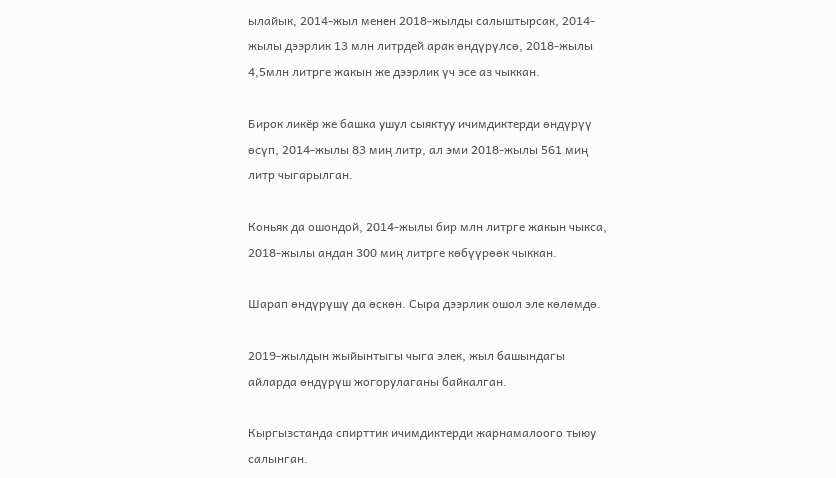ылайык, 2014-жыл менен 2018-жылды салыштырсак, 2014-жылы дээрлик 13 млн литрдей арак өндүрүлсө, 2018-жылы 4,5млн литрге жакын же дээрлик үч эсе аз чыккан.

Бирок ликёр же башка ушул сыяктуу ичимдиктерди өндүрүү өсүп, 2014-жылы 83 миң литр, ал эми 2018-жылы 561 миң литр чыгарылган.

Коньяк да ошондой, 2014-жылы бир млн литрге жакын чыкса, 2018-жылы андан 300 миң литрге көбүүрөөк чыккан.

Шарап өндүрүшү да өскөн. Сыра дээрлик ошол эле көлөмдө.

2019-жылдын жыйынтыгы чыга элек, жыл башындагы айларда өндүрүш жогорулаганы байкалган.

Кыргызстанда спирттик ичимдиктерди жарнамалоого тыюу салынган.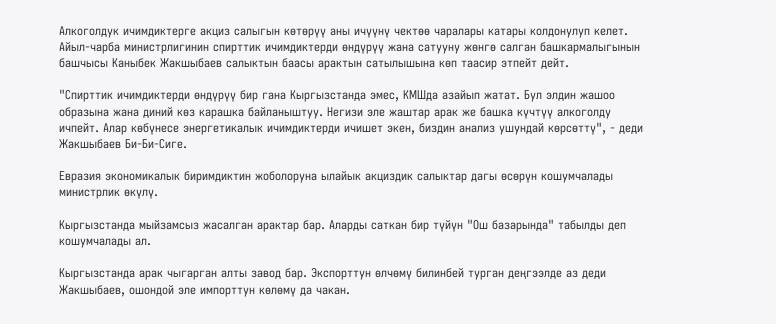Алкоголдук ичимдиктерге акциз салыгын көтөрүү аны ичүүнү чектөө чаралары катары колдонулуп келет. Айыл-чарба министрлигинин спирттик ичимдиктерди өндүрүү жана сатууну жөнгө салган башкармалыгынын башчысы Каныбек Жакшыбаев салыктын баасы арактын сатылышына көп таасир этпейт дейт.

"Спирттик ичимдиктерди өндүрүү бир гана Кыргызстанда эмес, КМШда азайып жатат. Бул элдин жашоо образына жана диний көз карашка байланыштуу. Негизи эле жаштар арак же башка күчтүү алкоголду ичпейт. Алар көбүнесе энергетикалык ичимдиктерди ичишет экен, биздин анализ ушундай көрсөттү", - деди Жакшыбаев Би-Би-Сиге.

Евразия экономикалык биримдиктин жоболоруна ылайык акциздик салыктар дагы өсөрүн кошумчалады министрлик өкүлү.

Кыргызстанда мыйзамсыз жасалган арактар бар. Аларды саткан бир түйүн "Ош базарында" табылды деп кошумчалады ал.

Кыргызстанда арак чыгарган алты завод бар. Экспорттун өлчөмү билинбей турган деңгээлде аз деди Жакшыбаев, ошондой эле импорттун көлөмү да чакан.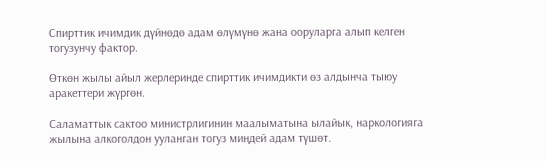Спирттик ичимдик дүйнөдө адам өлүмүнө жана ооруларга алып келген тогузунчу фактор.

Өткөн жылы айыл жерлеринде спирттик ичимдикти өз алдынча тыюу аракеттери жүргөн.

Саламаттык сактоо министрлигинин маалыматына ылайык, наркологияга жылына алкоголдон ууланган тогуз миңдей адам түшөт.